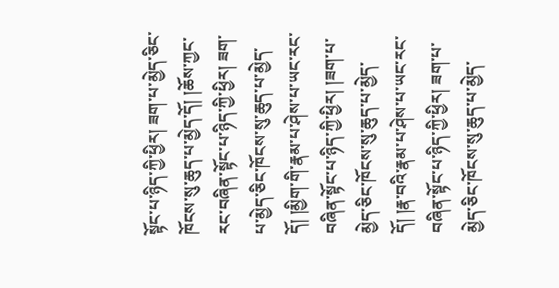སྟོང་པ་ཉིད་ཀྱི་ཕྱིར། ཟག་པ་མྱེད་ཅིང་ཁོངས་སུ་ཆུད་པ་མྱེད་དོ། །ཆོས་ཀྱང་རང་བཞིན་སྟོང་པ་ཉིད་ཀྱི་ཕྱིར། ཟག་པ་མྱེད་ཅིང་ཁོངས་སུ་ཆུད་པ་མྱེད་དོ། །མྱིག་གི་རྣམ་པ་ཤེས་པ་ཡང་རང་བཞིན་སྟོང་པ་ཉིད་ཀྱི་ཕྱིར། །ཟག་པ་མྱེད་ཅིང་ཁོངས་སུ་ཆུད་པ་མྱེད་དོ། །རྣ་བའི་རྣམ་པ་ཤེས་པ་ཡང་རང་བཞིན་སྟོང་པ་ཉིད་ཀྱི་ཕྱིར། ཟག་པ་མྱེད་ཅིང་ཁོངས་སུ་ཆུད་པ་མྱེད་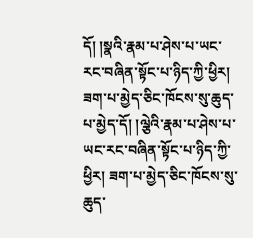དོ། །སྣའི་རྣམ་པ་ཤེས་པ་ཡང་རང་བཞིན་སྟོང་པ་ཉིད་ཀྱི་ཕྱིར། ཟག་པ་མྱེད་ཅིང་ཁོངས་སུ་ཆུད་པ་མྱེད་དོ། །ལྕེའི་རྣམ་པ་ཤེས་པ་ཡང་རང་བཞིན་སྟོང་པ་ཉིད་ཀྱི་ཕྱིར། ཟག་པ་མྱེད་ཅིང་ཁོངས་སུ་ཆུད་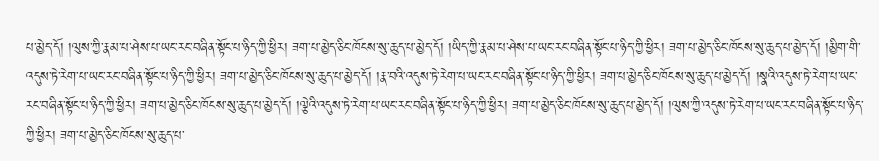པ་མྱེད་དོ། །ལུས་ཀྱི་རྣམ་པ་ཤེས་པ་ཡང་རང་བཞིན་སྟོང་པ་ཉིད་ཀྱི་ཕྱིར། ཟག་པ་མྱེད་ཅིང་ཁོངས་སུ་ཆུད་པ་མྱེད་དོ། །ཡིད་ཀྱི་རྣམ་པ་ཤེས་པ་ཡང་རང་བཞིན་སྟོང་པ་ཉིད་ཀྱི་ཕྱིར། ཟག་པ་མྱེད་ཅིང་ཁོངས་སུ་ཆུད་པ་མྱེད་དོ། །མྱིག་གི་འདུས་ཏེ་རེག་པ་ཡང་རང་བཞིན་སྟོང་པ་ཉིད་ཀྱི་ཕྱིར། ཟག་པ་མྱེད་ཅིང་ཁོངས་སུ་ཆུད་པ་མྱེད་དོ། །རྣ་བའི་འདུས་ཏེ་རེག་པ་ཡང་རང་བཞིན་སྟོང་པ་ཉིད་ཀྱི་ཕྱིར། ཟག་པ་མྱེད་ཅིང་ཁོངས་སུ་ཆུད་པ་མྱེད་དོ། །སྣའི་འདུས་ཏེ་རེག་པ་ཡང་རང་བཞིན་སྟོང་པ་ཉིད་ཀྱི་ཕྱིར། ཟག་པ་མྱེད་ཅིང་ཁོངས་སུ་ཆུད་པ་མྱེད་དོ། །ལྕེའི་འདུས་ཏེ་རེག་པ་ཡང་རང་བཞིན་སྟོང་པ་ཉིད་ཀྱི་ཕྱིར། ཟག་པ་མྱེད་ཅིང་ཁོངས་སུ་ཆུད་པ་མྱེད་དོ། །ལུས་ཀྱི་འདུས་ཏེ་རེག་པ་ཡང་རང་བཞིན་སྟོང་པ་ཉིད་ཀྱི་ཕྱིར། ཟག་པ་མྱེད་ཅིང་ཁོངས་སུ་ཆུད་པ་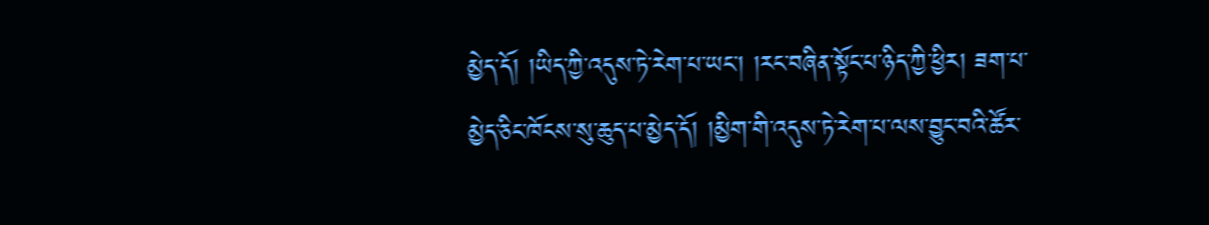མྱེད་དོ། །ཡིད་ཀྱི་འདུས་ཏེ་རེག་པ་ཡང་། །རང་བཞིན་སྟོང་པ་ཉིད་ཀྱི་ཕྱིར། ཟག་པ་མྱེད་ཅིང་ཁོངས་སུ་ཆུད་པ་མྱེད་དོ། །མྱིག་གི་འདུས་ཏེ་རེག་པ་ལས་བྱུང་བའི་ཚོར་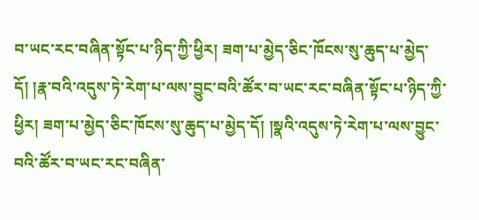བ་ཡང་རང་བཞིན་སྟོང་པ་ཉིད་ཀྱི་ཕྱིར། ཟག་པ་མྱེད་ཅིང་ཁོངས་སུ་ཆུད་པ་མྱེད་དོ། །རྣ་བའི་འདུས་ཏེ་རེག་པ་ལས་བྱུང་བའི་ཚོར་བ་ཡང་རང་བཞིན་སྟོང་པ་ཉིད་ཀྱི་ཕྱིར། ཟག་པ་མྱེད་ཅིང་ཁོངས་སུ་ཆུད་པ་མྱེད་དོ། །སྣའི་འདུས་ཏེ་རེག་པ་ལས་བྱུང་བའི་ཚོར་བ་ཡང་རང་བཞིན་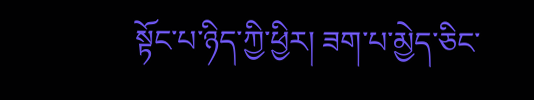སྟོང་པ་ཉིད་ཀྱི་ཕྱིར། ཟག་པ་མྱེད་ཅིང་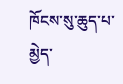ཁོངས་སུ་ཆུད་པ་མྱེད་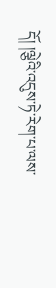དོ། །ལྕེའི་འདུས་ཏེ་རེག་པ་ལས་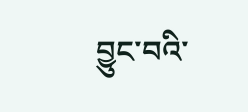བྱུང་བའི་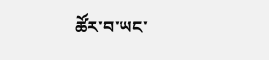ཚོར་བ་ཡང་